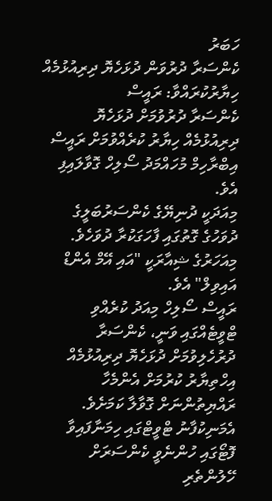ހަބަރު
ކެންސަރާ ދުރުވަން ދުޅަހެޔޮ ދިރިއުޅުމެއް ހިޔާރުކުރައްވާ: ރައީސް
ކެންސަރާ ދުރުވުމަށް ދުޅަހެޔޮ ދިރިއުޅުމެއް ހިޔާރު ކުރެއްވުމަށް ރައީސް އިބްރާހިމް މުހައްމަދު ސޯލިހް ގޮވާލައިފި އެވެ.
މިއަދަކީ ދުނިޔޭގެ ކެންސަރުބަލީގެ ދުވަހުގެ ގޮތުގައި ފާހަގަކުރާ ދުވަހެވެ. މިއަހަރުގެ ޝިއާރަކީ "އައި އޭމް އެންޑް އައިވިލް" އެވެ.
ރައީސް ސޯލިހް މިއަދު ކުރެއްވި ޓްވީޓެއްގައި ވަނީ، ކެންސަރާ ދުރުހެލިވުމަށް ދުޅަހެޔޮ ދިރިއުޅުމެއް އިހްތިޔާރު ކުރުމަށް އެންމެހާ ރައްޔިތުންނަށް ގޮވާލާ ކަމަށެވެ. އެމަނިކުފާނު ޓްވީޓްގައި ހިމަނާފައިވާ ފޮޓޯގައި ހުންނެވީ ކެންސަރަށް ހޭލުންތެރި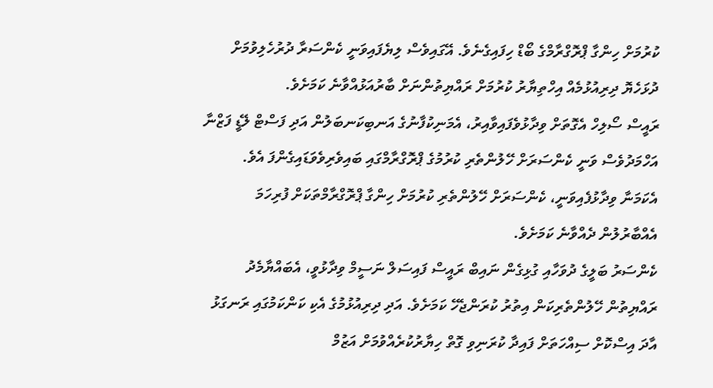ކުރުމަށް ހިންގާ ޕްރޮގްރާމްގެ ބޯޑް ހިފައިގެނެވެ. އޭގައިވެސް ލިޔެފައިވަނީ ކެންސަރާ ދުރުހެލިވުމަށް ދުޅަހެޔޮ ދިރިއުޅުމެއް އިހްތިޔާރު ކުރުމަށް ރައްޔިތުންނަށް ބާރުއަޅުއްވާނެ ކަމަށެވެ.
ރައީސް ސޯލިހް އެގޮތަށް ވިދާޅުވެފައިވާއިރު، އެމަނިކުފާނުގެ އަނބިކަނބަލުން އަދި ފަސްޓް ލޭޑީ ފަޒްނާ އަހްމަދުވެސް ވަނީ ކެންސަރަށް ހޭލުންތެރި ކުރުމުގެ ޕްރޮގްރާމްގައި ބައިވެރިވެވަޑައިގެންފަ އެވެ. އެކަމަނާ ވިދާޅުފެއިވަނީ، ކެންސަރަށް ހޭލުންތެރި ކުރުމަށް ހިންގާ ޕްރޮގްރާމްތަކަށް ފުރިހަމަ އެއްބާރުލުން ދެއްވާނެ ކަމަށެވެ.
ކެންސަރު ބަލީގެ ދުވަހާއި ގުޅިގެން ނައިބް ރައީސް ފައިސަލް ނަސީމް ވިދާޅުވީ، އެބައްޔާމެދު ރައްޔިތުން ހޭލުންތެރިކަން އިތުރު ކުރަންޖެހޭ ކަމަށެވެ. އަދި ދިރިއުޅުމުގެ އެކި ކަންކަމުގައި ރަނގަޅު އާދަ އިސްކޮށް ސިއްހަތަށް ފައިދާ ކުރަނިވި ގޮތް ހިޔާރުކުރެއްވުމަށް އަޒުމް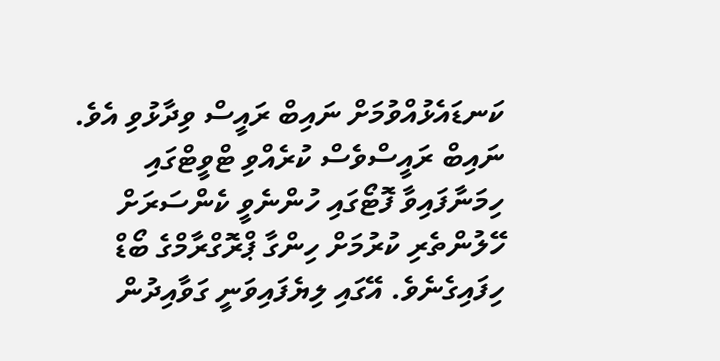ކަނޑައެޅުއްވުމަށް ނައިބް ރައީސް ވިދާޅުވި އެވެ.
ނައިބް ރައީސްވެސް ކުރެއްވި ޓްވީޓްގައި ހިމަނާފައިވާ ފޮޓޯގައި ހުންނެވީ ކެންސަރަށް ހޭލުންތެރި ކުރުމަށް ހިންގާ ޕްރޮގްރާމްގެ ބޯޑް ހިފައިގެނެވެ. އޭގައި ލިޔެފައިވަނީ ގަވާއިދުން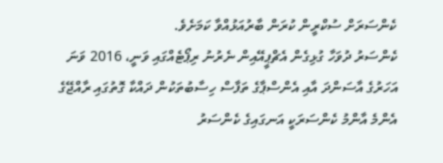ކެންސަރަށް ސުކްރީން ކުރަން ބާރުއަޅުއްވާ ކަމަށެވެ.
ކެންސަރު ދުވަހާ ގުޅިގެން އެޗްޕީއޭއިން ނެރުނު ރިޕޯޓެއްގައި ވަނީ، 2016 ވަނަ އަހަރުގެ އާސަންދަ އާއި އެންސްޕާގެ ތަފާސް ހިސާބުތަކުން ދައްކާ ގޮތުގައި ރާއްޖޭގެ އެންމެ އާންމު ކެންސަރަކީ އަނގައިގެ ކެންސަރު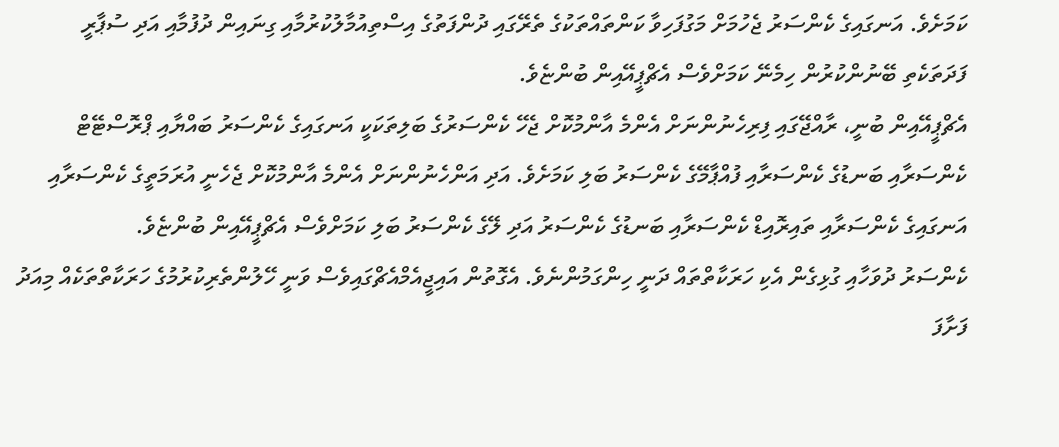ކަމަށެވެ. އަނގައިގެ ކެންސަރު ޖެހުމަށް މަގުފަހިވާ ކަންތައްތަކުގެ ތެރޭގައި ދުންފަތުގެ އިސްތިއުމާލުކުރުމާއި ގިނައިން ދުފުމާއި އަދި ސުޕާރީ ފަދަތަކެތި ބޭނުންކުރުން ހިމެނޭ ކަމަށްވެސް އެޗްޕީއޭއިން ބުންޏެވެ.
އެޗްޕީއޭއިން ބުނީ، ރާއްޖޭގައި ފިރިހެނުންނަށް އެންމެ އާންމުކޮށް ޖެހޭ ކެންސަރުގެ ބަލިތަކަކީ އަނގައިގެ ކެންސަރު ބައްޔާއި ޕްރޮސްޓޭޓް ކެންސަރާއި ބަނޑުގެ ކެންސަރާއި ފުއްޕާމޭގެ ކެންސަރު ބަލި ކަމަށެވެ. އަދި އަންހެނުންނަށް އެންމެ އާންމުކޮށް ޖެހެނީ އުރަމަތީގެ ކެންސަރާއި އަނގައިގެ ކެންސަރާއި ތައިރޮއިޑް ކެންސަރާއި ބަނޑުގެ ކެންސަރު އަދި ލޭގެ ކެންސަރު ބަލި ކަމަށްވެސް އެޗްޕީއޭއިން ބުންޏެވެ.
ކެންސަރު ދުވަހާއި ގުޅިގެން އެކި ހަރަކާތްތައް ދަނީ ހިންގަމުންނެވެ. އެގޮތުން އައިޖީއެމްއެޗްގައިވެސް ވަނީ ހޭލުންތެރިކުރުމުގެ ހަރަކާތްތަކެއް މިއަދު ފަށާފަ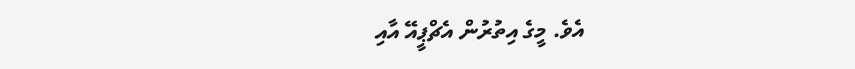އެވެ. މީގެ އިތުރުން އެޗްޕީއޭ އާއި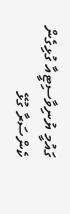ގައުމީ ޔުނިވާސިޓީއާ ގުޅިގެން ކެންސަރާ ގުޅޭ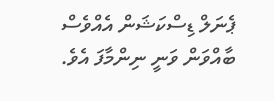ޕެނަލް ޑިސްކަޝަން އެއްވެސް ބާއްވަން ވަނީ ނިންމާފަ އެވެ.